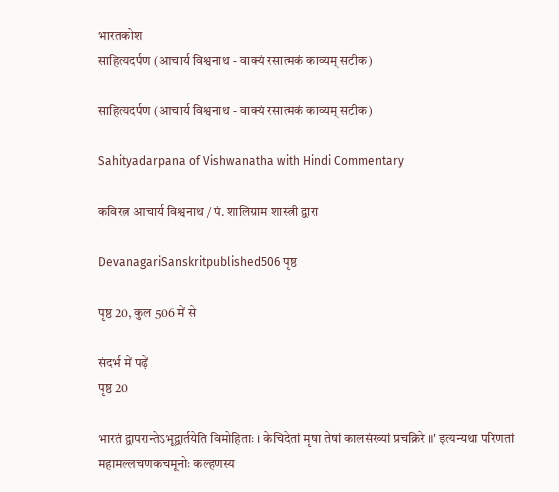भारतकोश
साहित्यदर्पण (आचार्य विश्वनाथ - वाक्यं रसात्मकं काव्यम् सटीक)

साहित्यदर्पण (आचार्य विश्वनाथ - वाक्यं रसात्मकं काव्यम् सटीक)

Sahityadarpana of Vishwanatha with Hindi Commentary

कविरत्न आचार्य विश्वनाथ / पं. शालिग्राम शास्त्री द्वारा

DevanagariSanskritpublished506 पृष्ठ

पृष्ठ 20, कुल 506 में से

संदर्भ में पढ़ें
पृष्ठ 20

भारतं द्वापरान्तेऽभूद्वार्तयेति विमोहिताः । केचिदेतां मृषा तेषां कालसंख्यां प्रचक्रिरे ॥' इत्यन्यथा परिणतां महामल्लचणकचमूनोः कल्हणस्य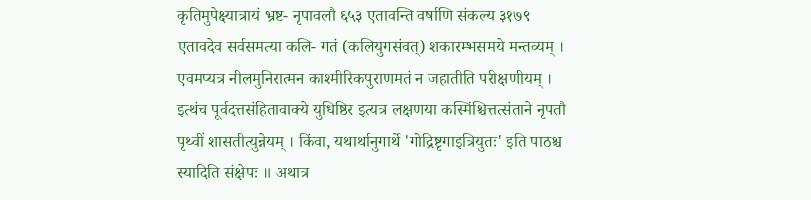कृतिमुपेक्ष्यात्रायं भ्रष्ट- नृपावलौ ६५३ एतावन्ति वर्षाणि संकल्य ३१७९ एतावदेव सर्वसमत्या कलि- गतं (कलियुगसंवत्) शकारम्भसमये मन्तव्यम् । एवमप्यत्र नीलमुनिरात्मन काश्मीरिकपुराणमतं न जहातीति परीक्षणीयम् । इत्थंच पूर्वदत्तसंहितावाक्ये युधिष्ठिर इत्यत्र लक्षणया कस्मिंश्चित्तत्संताने नृपतौ पृथ्वीं शासतीत्युन्नेयम् । किंवा, यथार्थानुगार्थे 'गोद्रिष्टृगाइत्रियुतः' इति पाठश्च स्यादिति संक्षेपः ॥ अथात्र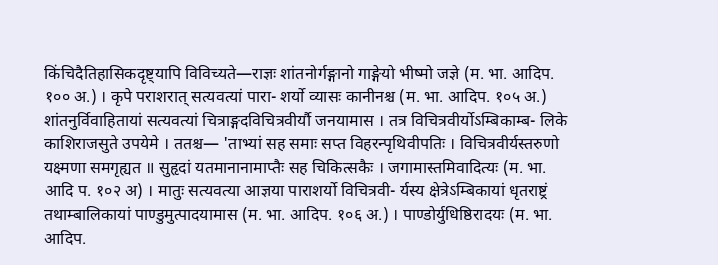किंचिदैतिहासिकदृष्ट्यापि विविच्यते—राज्ञः शांतनोर्गङ्गानो गाङ्गेयो भीष्मो जज्ञे (म. भा. आदिप. १०० अ.) । कृपे पराशरात् सत्यवत्यां पारा- शर्यो व्यासः कानीनश्च (म. भा. आदिप. १०५ अ.) शांतनुर्विवाहितायां सत्यवत्यां चित्राङ्गदविचित्रवीर्यौ जनयामास । तत्र विचित्रवीर्योऽम्बिकाम्ब- लिके काशिराजसुते उपयेमे । ततश्च— 'ताभ्यां सह समाः सप्त विहरन्पृथिवीपतिः । विचित्रवीर्यस्तरुणो यक्ष्मणा समगृह्यत ॥ सुहृदां यतमानानामाप्तैः सह चिकित्सकैः । जगामास्तमिवादित्यः (म. भा. आदि प. १०२ अ) । मातुः सत्यवत्या आज्ञया पाराशर्यो विचित्रवी- र्यस्य क्षेत्रेऽम्बिकायां धृतराष्ट्रं तथाम्बालिकायां पाण्डुमुत्पादयामास (म. भा. आदिप. १०६ अ.) । पाण्डोर्युधिष्ठिरादयः (म. भा. आदिप.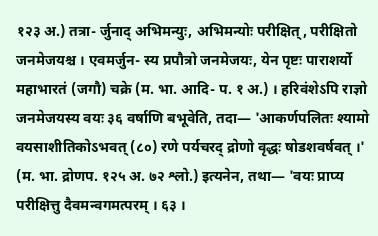१२३ अ.) तत्रा- र्जुनाद् अभिमन्युः, अभिमन्योः परीक्षित्, परीक्षितो जनमेजयश्च । एवमर्जुन- स्य प्रपौत्रो जनमेजयः, येन पृष्टः पाराशर्यो महाभारतं (जगौ) चक्रे (म. भा. आदि- प. १ अ.) । हरिवंशेऽपि राज्ञो जनमेजयस्य वयः ३६ वर्षाणि बभूवेति, तदा— 'आकर्णपलितः श्यामो वयसाशीतिकोऽभवत् (८०) रणे पर्यचरद् द्रोणो वृद्धः षोडशवर्षवत् ।' (म. भा. द्रोणप. १२५ अ. ७२ श्लो.) इत्यनेन, तथा— 'वयः प्राप्य परीक्षित्तु दैवमन्वगमत्परम् । ६३ ।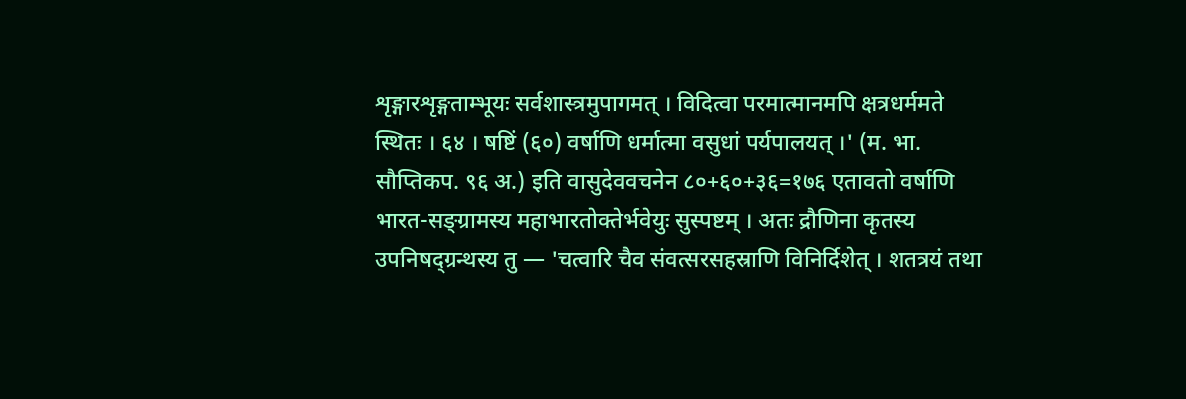शृङ्गारशृङ्गताम्भूयः सर्वशास्त्रमुपागमत् । विदित्वा परमात्मानमपि क्षत्रधर्ममते स्थितः । ६४ । षष्टिं (६०) वर्षाणि धर्मात्मा वसुधां पर्यपालयत् ।' (म. भा. सौप्तिकप. ९६ अ.) इति वासुदेववचनेन ८०+६०+३६=१७६ एतावतो वर्षाणि भारत-सङ्ग्रामस्य महाभारतोक्तेर्भवेयुः सुस्पष्टम् । अतः द्रौणिना कृतस्य उपनिषद्ग्रन्थस्य तु — 'चत्वारि चैव संवत्सरसहस्राणि विनिर्दिशेत् । शतत्रयं तथा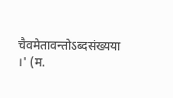चैवमेतावन्तोऽब्दसंख्यया ।' (म.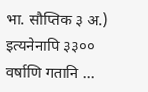भा. सौप्तिक ३ अ.) इत्यनेनापि ३३०० वर्षाणि गतानि ...